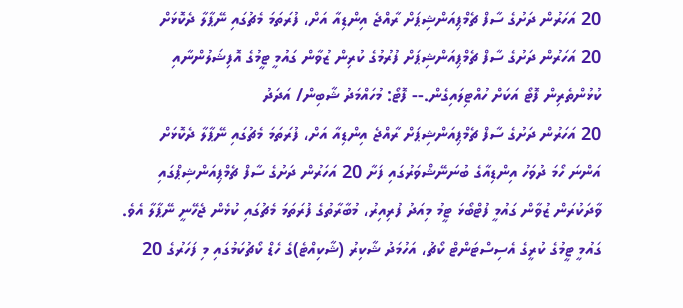20 އަހަރުން ދަށުގެ ސާފް ޗެމްޕިއަންޝިޕަށް ރާއްޖެ އިންޑިއާ އަށް، ފުރަތަމަ މެޗުގައި ނޭޕާލާ ދެކޮޅަށް
20 އަހަރުން ދަށުގެ ސާފް ޗެމްޕިއަންޝިޕަށް ފުރުމުގެ ކުރިން ޒުވާން ގައުމީ ޓީމުގެ އޮފިޝަލުންނާއި ކުޅުންތެރިން ފޮޓޯ އަކަށް ހުއްޓިލައިގެން.-- ފޮޓޯ: މުހައްމަދު ޝާބިން/ އަދަދު
20 އަހަރުން ދަށުގެ ސާފް ޗެމްޕިއަންޝިޕަށް ރާއްޖެ އިންޑިއާ އަށް، ފުރަތަމަ މެޗުގައި ނޭޕާލާ ދެކޮޅަށް
އަންނަ ހޯމަ ދުވަހު އިންޑިއާގެ ބުނަނޭޝްވަރުގައި ފަށާ 20 އަހަރުން ދަށުގެ ސާފް ޗެމްޕިއަންޝިޕްގައި ވާދަކުރަން ޒުވާން ގައުމީ ފުޓްބޯޅަ ޓީމު މިއަދު ފުރިއިރު، މުބާރާތުގެ ފުރަތަމަ މެޗުގައި ކުޅެން ޖެހޭނީ ނޭޕާލާ އެވެ.
ގައުމީ ޓީމުގެ ކުރީގެ އެސިސްޓަންޓް ކޯޗު، އަހުމަދު ޝާކިރު (ޝާކިއްޓެ)ގެ ހެޑް ކޯޗުކަމުގައި މި ފަހަރުގެ 20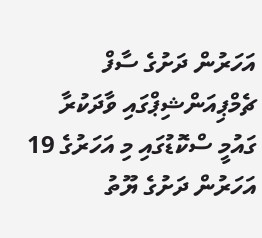އަހަރުން ދަށުގެ ސާފް ޗެމްޕިއަންޝިޕްގައި ވާދަކުރާ ގައުމީ ސްކޮޑުގައި މި އަހަރުގެ 19 އަހަރުން ދަށުގެ ޔޫތު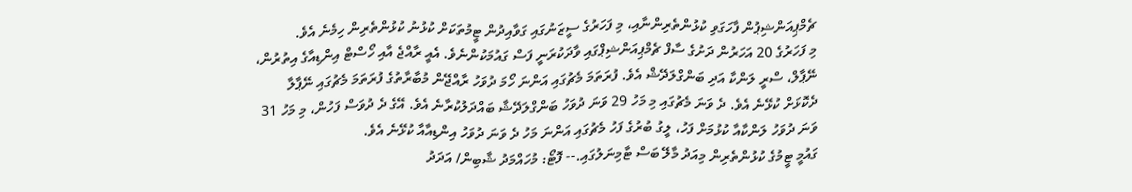ޗެމްޕިއަންޝިޕުން ފާހަގަވި ކުޅުންތެރިންނާއި، މި ފަހަރުގެ ސީޒަނުގައި ގަވާއިދުން ޓީމުތަކަށް ކުޅުނު ކުޅުންތެރިން ހިމެނެ އެވެ.
މި ފަހަރުގެ 20 އަހަރުން ދަށުގެ ސާފް ޗެމްޕިއަންޝިޕްގައި ވާދަކުރަނީ ފަސް ގައުމަކުންނެވެ. އެއީ ރާއްޖެ އާއި ހޯސްޓް އިންޑިއާގެ އިތުރުން، ނޭޕާލް، ސްރީ ލަންކާ އަދި ބަންގްލަދޭޝް އެވެ. ފުރަތަމަ މެޗުގައި އަންނަ ހޯމަ ދުވަހު ރާއްޖޭން މުބާރާތުގެ ފުރަތަމަ މެޗުގައި ނޭޕާލާ ދެކޮޅަށް ކުޅޭނެ އެވެ. ދެ ވަނަ މެޗުގައި މި މަހު 29 ވަނަ ދުވަހު ބަންގްލަދޭޝާ ބައްދަލުކުރާނެ އެވެ. އޭގެ ދެ ދުވަސް ފަހުން، މި މަހު 31 ވަނަ ދުވަހު ލަންކާއާ ކުޅުމަށް ފަހު، ލީގު ބުރުގެ ފަހު މެޗުގައި އަންނަ މަހު ދެ ވަނަ ދުވަހު އިންޑިއާއާ ކުޅޭނެ އެވެ.
ގައުމީ ޓީމުގެ ކުޅުންތެރިން މިއަދު މާލޭ ބަސް ޓާމިނަލުގައި.-- ފޮޓޯ: މުހައްމަދު ޝާބިން/ އަދަދު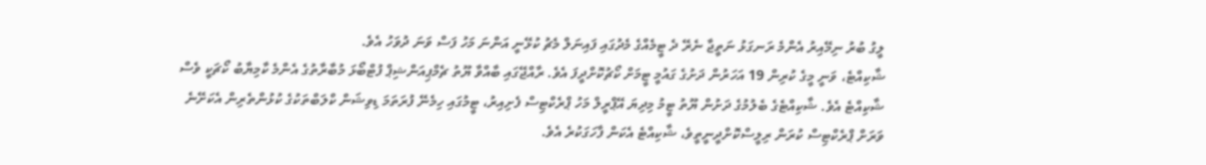ލީގު ބުރު ނިމޭއިރު އެންމެ ރަނގަޅު ނަތީޖާ ނެރޭ ދެ ޓީމެއްގެ މެދުގައި ފައިނަލް މެޗު ކުޅޭނީ އަންނަ މަހު ފަސް ވަނަ ދުވަހު އެވެ.
ޝާކިއްޓެ، ވަނީ މީގެ ކުރިން 19 އަހަރުން ދަށުގެ ގައުމީ ޓީމަށް ކޯޗުކޮށްދީފަ އެވެ. ރާއްޖޭގައި ބާއްވާ ޔޫތު ޗެމްޕިއަންޝިޕް ފުޓްބޯޅަ މުބާރާތުގެ އެންމެ ކާމިޔާބު ކޯޗަކީ ވެސް ޝާކިއްޓެ އެވެ. ޝާކިއްޓެގެ ބެލުމުގެ ދަށުން ޔޫތު ޓީމު މިދިޔަ އޭޕްރީލް މަހު ޕްރެކްޓިސް ފެށިއިރު، ޓީމުގައި ހިމެނޭ ފުރަތަމަ ޑިވިޝަން ކްލަބްތަކުގެ ކުޅުންތެރިން އެކަށޭނެ ވަރަށް ޕްރެކްޓިސް ކުރަން ރިލީސްކޮށްދީނީތީވެ، ޝާކިއްޓެ އެކަން ފާހަގަކުރެ އެވެ.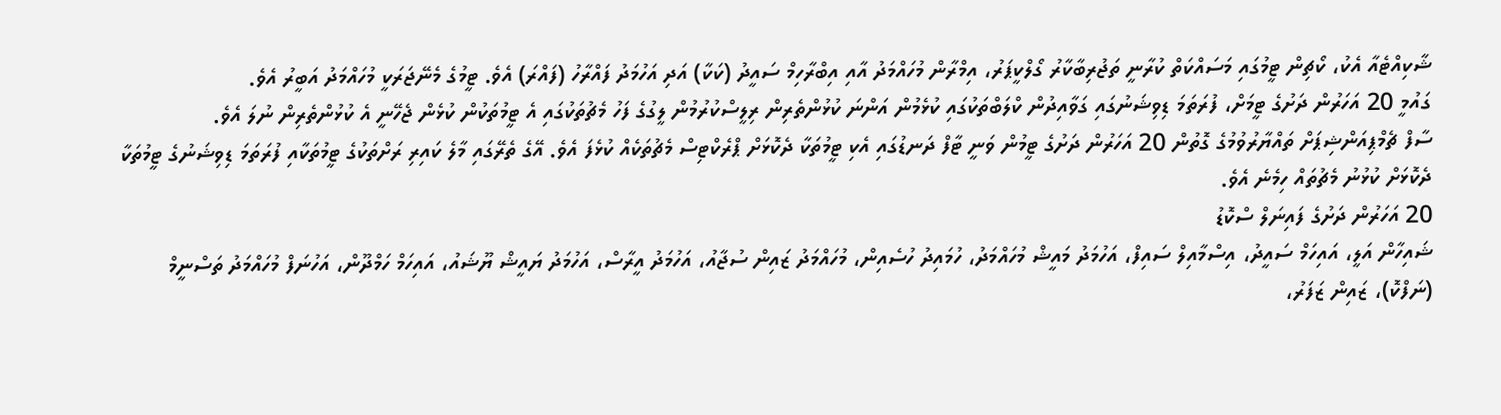ޝާކިއްޓެއާ އެކު، ކޯޗިން ޓީމުގައި މަސައްކަތް ކުރާނީ ތަޖުރިބާކާރު ގޯލްކީޕަރު، އިމްރާން މުހައްމަދު އާއި އިބްރާހިމް ސައީދު (ކަކާ) އަދި އަހުމަދު ފައްރާހު (ފައްރަ) އެވެ. ޓީމުގެ މެނޭޖަރަކީ މުހައްމަދު އަބީރު އެވެ.
ގައުމީ 20 އަހަރުން ދަށުގެ ޓީމަށް، ފުރަތަމަ ޑިވިޝަނުގައި ގަވާއިދުން ކްލަބްތަކުގައި ކުޅެމުން އަންނަ ކުޅުންތެރިން ރިލީސްކުރުމުން ލީގުގެ ފަހު މެޗުތަކުގައި އެ ޓީމުތަކުން ކުޅެން ޖެހޭނީ އެ ކުޅުންތެރިން ނުލަ އެވެ.
ސާފް ޗެމްޕިއަންޝިޕަށް ތައްޔާރުވުމުގެ ގޮތުން 20 އަހަރުން ދަށުގެ ޓީމުން ވަނީ ޓާފް ދަނޑުގައި އެކި ޓީމުތަކާ ދެކޮޅަށް ޕްރެކްޓިސް މެޗުތަކެއް ކުޅެފަ އެވެ. އޭގެ ތެރޭގައި މާލެ ކައިރި ރަށްތަކުގެ ޓީމުތަކާއި ފުރަތަމަ ޑިވިޝަނުގެ ޓީމުތަކާ ދެކޮޅަށް ކުޅުނު މެޗުތައް ހިމެނެ އެވެ.
20 އަހަރުން ދަށުގެ ފައިނަލް ސްކޮޑު
ޝައިހާން އަލީ، އައިހަމް ސައީދު، އިސްމާއިލް ސައިފް، އަހުމަދު މައީޝް މުހައްމަދު، ހުމައިދު ހުސެއިން، މުހައްމަދު ޒައިން ސުޖާއު، އަހުމަދު އީރާސް، އަހުމަދު ޔައީޝް ޔޫޝައު، އައިހަމް ހަމްދޫން، އަހުނަފް މުހައްމަދު ތަސްނީމް (ނަފްކޮ)، ޒައިން ޒަފަރު،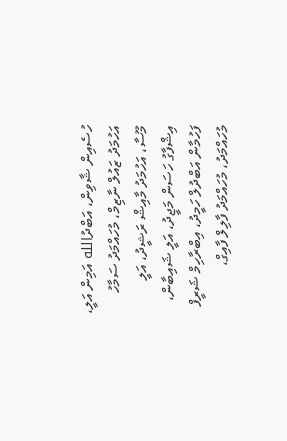ހުސެއިން ޝާވިން، އަބްދުالله އަމިން އަލީ، އަހުމަދު ޒައުލް ނާޒިމް، މުހައްމަދު ސަމާހު މޫސާ، އަހުމަދު މާއިޝް ރަޝީދު، އަލީ އިޝްފާގު ހަސަން މަޖީދު، އަލީ ޝައިބާން، ފަހުމާން އަބްދުލް ހަމީދު، އިބްރާހިމް ޝަރީފް މުހައްމަދު، މުހައްމަދު ފާލިލް ފާއިގް،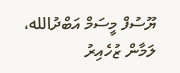ޔޫސުފް މީސަމް އަބްދުالله، ލަމާން ޒުހެއިރު